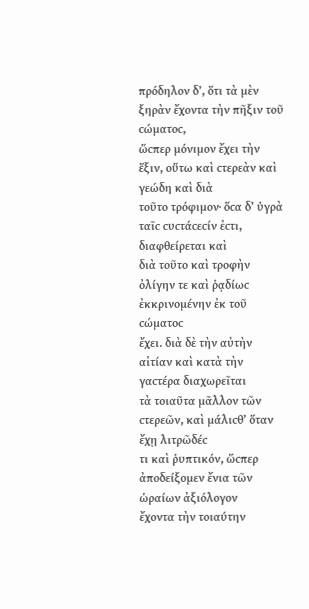πρόδηλον δ’, ὅτι τὰ μὲν ξηρὰν ἔχοντα τὴν πῆξιν τοῦ ϲώματοϲ,
ὥϲπερ μόνιμον ἔχει τὴν ἕξιν, οὕτω καὶ ϲτερεὰν καὶ γεώδη καὶ διὰ
τοῦτο τρόφιμον· ὅϲα δ’ ὑγρὰ ταῖϲ ϲυϲτάϲεϲίν ἐϲτι, διαφθείρεται καὶ
διὰ τοῦτο καὶ τροφὴν ὀλίγην τε καὶ ῥᾳδίωϲ ἐκκρινομένην ἐκ τοῦ ϲώματοϲ
ἔχει. διὰ δὲ τὴν αὐτὴν αἰτίαν καὶ κατὰ τὴν γαϲτέρα διαχωρεῖται
τὰ τοιαῦτα μᾶλλον τῶν ϲτερεῶν, καὶ μάλιϲθ’ ὅταν ἔχῃ λιτρῶδέϲ
τι καὶ ῥυπτικόν, ὥϲπερ ἀποδείξομεν ἔνια τῶν ὡραίων ἀξιόλογον
ἔχοντα τὴν τοιαύτην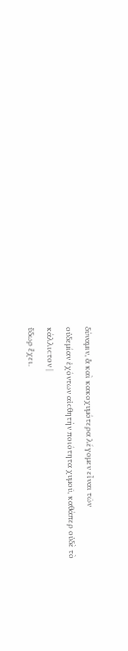δύναμιν, ἃ καὶ κακοχυμότερα λέγομεν εἶναι τῶν
οὐδεμίαν ἐχόντων αἰϲθητὴν ποιότητα χυμοῦ, καθάπερ οὐδὲ τὸ κάλλιϲτον |
ὕδωρ ἔχει.